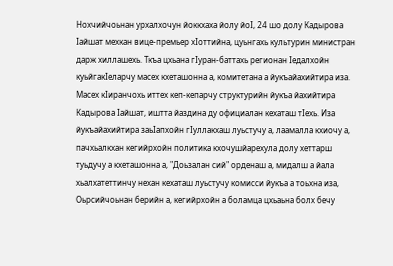Нохчийчоьнан урхалхочун йоккхаха йолу йоI, 24 шо долу Кадырова Iайшат мехкан вице-премьер хIоттийна, цуьнгахь культурин министран дарж хиллашехь. Ткъа цхьана гIуран-баттахь регионан Iедалхойн куьйгакIеларчу масех кхеташонна а, комитетана а йукъайахийтира иза.
Масех кIиранчохь иттех кеп-кепарчу структурийн йукъа йахийтира Кадырова Iайшат, иштта йаздина ду официалан кехаташ тIехь. Иза йукъайахийтира заьIапхойн гIуллакхаш луьстучу а, лаамалла кхиочу а, пачхьалкхан кегийрхойн политика кхочушйарехула долу хеттарш туьдучу а кхеташонна а, "Доьзалан сий" орденаш а, мидалш а йала хьалхатеттинчу нехан кехаташ луьстучу комисси йукъа а тоьхна иза, Оьрсийчоьнан берийн а, кегийрхойн а боламца цхьаьна болх бечу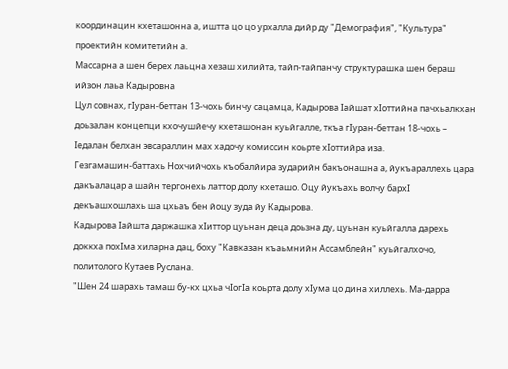координацин кхеташонна а, иштта цо цо урхалла дийр ду "Демография", "Культура" проектийн комитетийн а.
Массарна а шен берех лаьцна хезаш хилийта, тайп-тайпанчу структурашка шен бераш ийзон лаьа Кадыровна
Цул совнах, гIуран-беттан 13-чохь бинчу сацамца, Кадырова Iайшат хIоттийна пачхьалкхан доьзалан концепци кхочушйечу кхеташонан куьйгалле, ткъа гIуран-беттан 18-чохь – Iедалан белхан эвсараллин мах хадочу комиссин коьрте хIоттийра иза.
Гезгамашин-баттахь Нохчийчохь къобалйира зударийн бакъонашна а, йукъараллехь цара дакъалацар а шайн тергонехь латтор долу кхеташо. Оцу йукъахь волчу бархI декъашхошлахь ша цхьаъ бен йоцу зуда йу Кадырова.
Кадырова Iайшта даржашка хIиттор цуьнан деца доьзна ду, цуьнан куьйгалла дарехь доккха похIма хиларна дац, боху "Кавказан къаьмнийн Ассамблейн" куьйгалхочо, политолого Кутаев Руслана.
"Шен 24 шарахь тамаш бу-кх цхьа чIогIа коьрта долу хIума цо дина хиллехь. Ма-дарра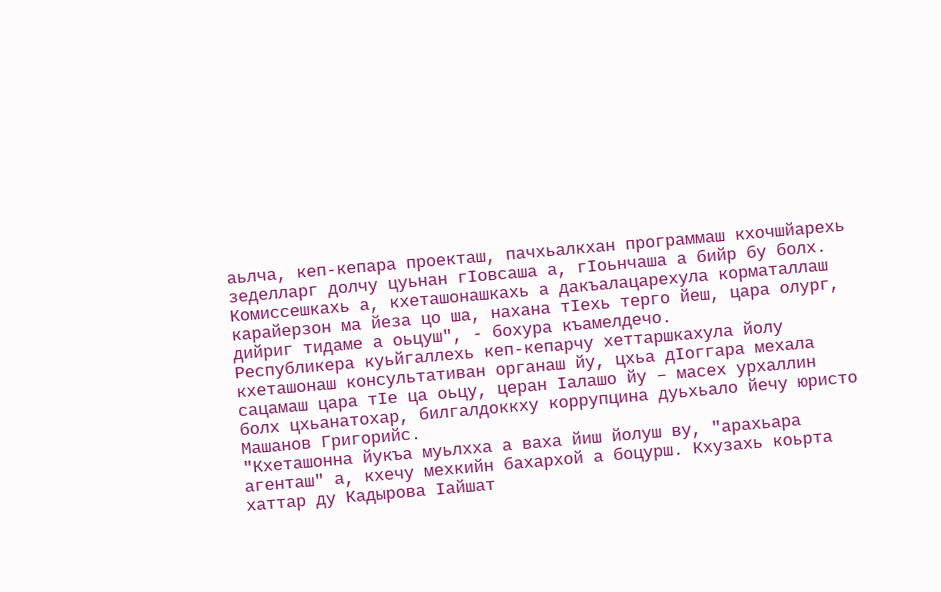аьлча, кеп-кепара проекташ, пачхьалкхан программаш кхочшйарехь зеделларг долчу цуьнан гIовсаша а, гIоьнчаша а бийр бу болх. Комиссешкахь а, кхеташонашкахь а дакъалацарехула корматаллаш карайерзон ма йеза цо ша, нахана тIехь терго йеш, цара олург, дийриг тидаме а оьцуш", - бохура къамелдечо.
Республикера куьйгаллехь кеп-кепарчу хеттаршкахула йолу кхеташонаш консультативан органаш йу, цхьа дIоггара мехала сацамаш цара тIе ца оьцу, церан Iалашо йу – масех урхаллин болх цхьанатохар, билгалдоккху коррупцина дуьхьало йечу юристо Машанов Григорийс.
"Кхеташонна йукъа муьлхха а ваха йиш йолуш ву, "арахьара агенташ" а, кхечу мехкийн бахархой а боцурш. Кхузахь коьрта хаттар ду Кадырова Iайшат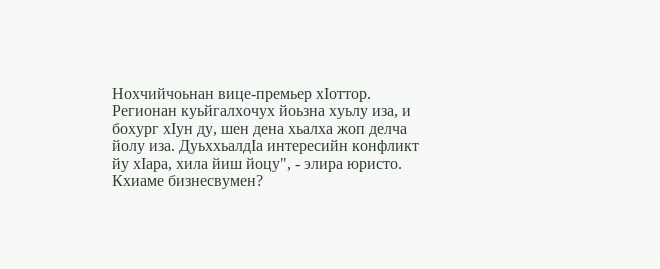Нохчийчоьнан вице-премьер хIоттор. Регионан куьйгалхочух йоьзна хуьлу иза, и бохург хIун ду, шен дена хьалха жоп делча йолу иза. ДуьххьалдIа интересийн конфликт йу хIара, хила йиш йоцу", - элира юристо.
Кхиаме бизнесвумен?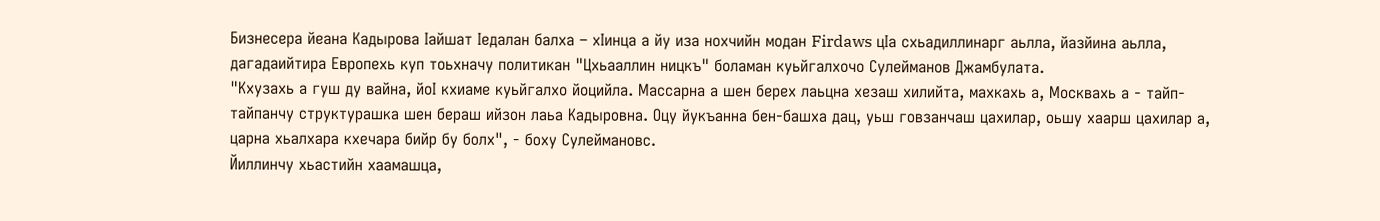Бизнесера йеана Кадырова Iайшат Iедалан балха – хIинца а йу иза нохчийн модан Firdaws цIа схьадиллинарг аьлла, йазйина аьлла, дагадаийтира Европехь куп тоьхначу политикан "Цхьааллин ницкъ" боламан куьйгалхочо Сулейманов Джамбулата.
"Кхузахь а гуш ду вайна, йоI кхиаме куьйгалхо йоцийла. Массарна а шен берех лаьцна хезаш хилийта, махкахь а, Москвахь а - тайп-тайпанчу структурашка шен бераш ийзон лаьа Кадыровна. Оцу йукъанна бен-башха дац, уьш говзанчаш цахилар, оьшу хаарш цахилар а, царна хьалхара кхечара бийр бу болх", - боху Сулеймановс.
Йиллинчу хьастийн хаамашца,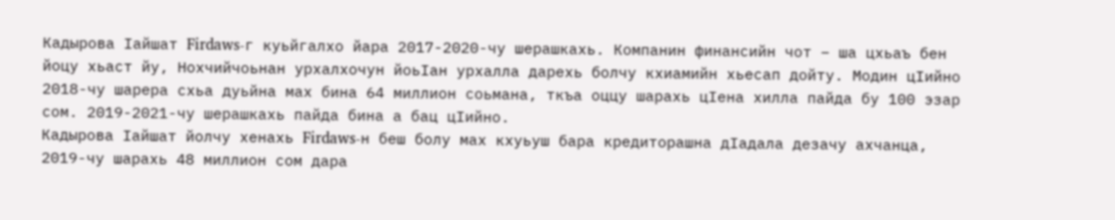Кадырова Iайшат Firdaws-г куьйгалхо йара 2017-2020-чу шерашкахь. Компанин финансийн чот – ша цхьаъ бен йоцу хьаст йу, Нохчийчоьнан урхалхочун йоьIан урхалла дарехь болчу кхиамийн хьесап дойту. Модин цIийно 2018-чу шарера схьа дуьйна мах бина 64 миллион соьмана, ткъа оццу шарахь цIена хилла пайда бу 100 эзар сом. 2019-2021-чу шерашкахь пайда бина а бац цIийно.
Кадырова Iайшат йолчу хенахь Firdaws-н беш болу мах кхуьуш бара кредиторашна дIадала дезачу ахчанца, 2019-чу шарахь 48 миллион сом дара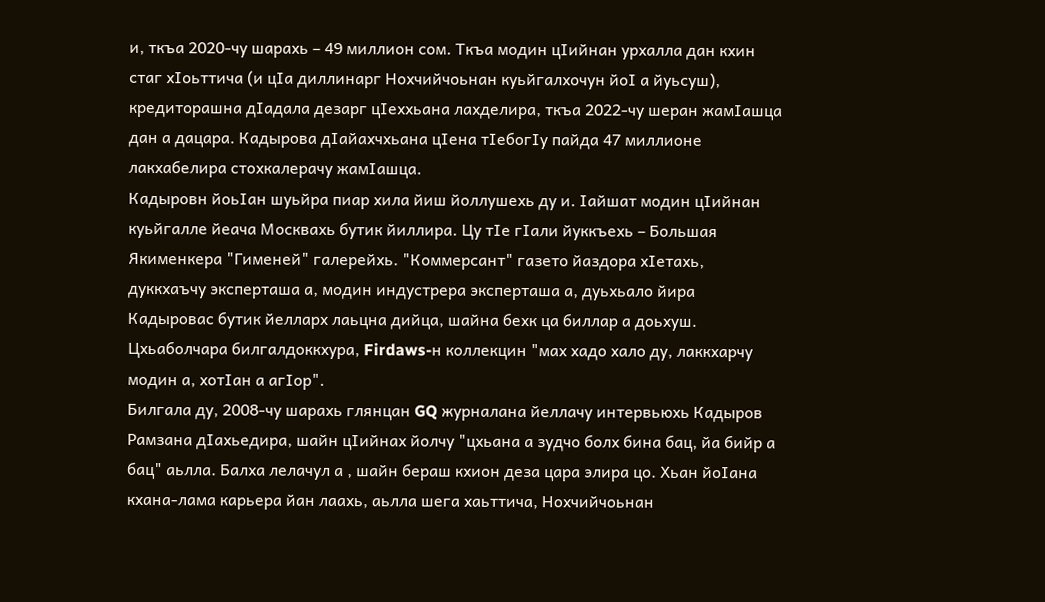и, ткъа 2020-чу шарахь – 49 миллион сом. Ткъа модин цIийнан урхалла дан кхин стаг хIоьттича (и цIа диллинарг Нохчийчоьнан куьйгалхочун йоI а йуьсуш), кредиторашна дIадала дезарг цIеххьана лахделира, ткъа 2022-чу шеран жамIашца дан а дацара. Кадырова дIайахчхьана цIена тIебогIу пайда 47 миллионе лакхабелира стохкалерачу жамIашца.
Кадыровн йоьIан шуьйра пиар хила йиш йоллушехь ду и. Iайшат модин цIийнан куьйгалле йеача Москвахь бутик йиллира. Цу тIе гIали йуккъехь – Большая Якименкера "Гименей" галерейхь. "Коммерсант" газето йаздора хIетахь, дуккхаъчу эксперташа а, модин индустрера эксперташа а, дуьхьало йира Кадыровас бутик йелларх лаьцна дийца, шайна бехк ца биллар а доьхуш. Цхьаболчара билгалдоккхура, Firdaws-н коллекцин "мах хадо хало ду, лаккхарчу модин а, хотIан а агIор".
Билгала ду, 2008-чу шарахь глянцан GQ журналана йеллачу интервьюхь Кадыров Рамзана дIахьедира, шайн цIийнах йолчу "цхьана а зудчо болх бина бац, йа бийр а бац" аьлла. Балха лелачул а , шайн бераш кхион деза цара элира цо. Хьан йоIана кхана-лама карьера йан лаахь, аьлла шега хаьттича, Нохчийчоьнан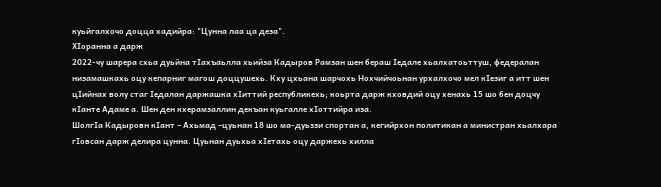куьйгалхочо доцца хадийра: "Цунна лаа ца деза".
ХIоранна а дарж
2022-чу шарера схьа дуьйна тIахъаьлла хьийза Кадыров Рамзан шен бераш Iедале хьалхатоьттуш, федералан низамашкахь оцу кепарниг магош доццушехь. Кху цхьана шарчохь Нохчийчоьнан урхалхочо мел кIезиг а итт шен цIийнах волу стаг Iедалан даржашка хIиттий республикехь; коьрта дарж кховдий оцу хенахь 15 шо бен доцчу кIанте Адаме а. Шен ден кхерамзаллин декъан куьгалле хIоттийра иза.
ШолгIа Кадыровн кIант – Ахьмад –цуьнан 18 шо ма-дуьззи спортан а, кегийрхон политикан а министран хьалхара гIовсан дарж делира цунна. Цуьнан дуьхьа хIетахь оцу даржехь хилла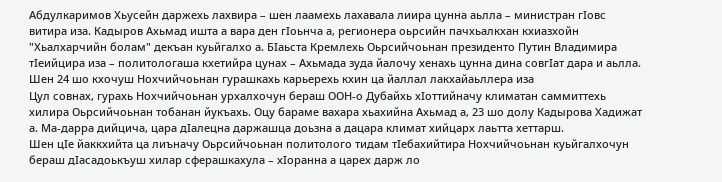Абдулкаримов Хьусейн даржехь лахвира – шен лаамехь лахавала лиира цунна аьлла – министран гIовс витира иза. Кадыров Ахьмад ишта а вара ден гIоьнча а, регионера оьрсийн пачхьалкхан кхиазхойн "Хьалхарчийн болам" декъан куьйгалхо а. БIаьста Кремлехь Оьрсийчоьнан президенто Путин Владимира тIеийцира иза – политологаша кхетийра цунах – Ахьмада зуда йалочу хенахь цунна дина совгIат дара и аьлла.
Шен 24 шо кхочуш Нохчийчоьнан гурашкахь карьерехь кхин ца йаллал лакхайаьллера иза
Цул совнах, гурахь Нохчийчоьнан урхалхочун бераш ООН-о Дубайхь хIоттийначу климатан саммиттехь хилира Оьрсийчоьнан тобанан йукъахь. Оцу бараме вахара хьахийна Ахьмад а, 23 шо долу Кадырова Хадижат а. Ма-дарра дийцича, цара дIалецна даржашца доьзна а дацара климат хийцарх лаьтта хеттарш.
Шен цIе йаккхийта ца лиъначу Оьрсийчоьнан политолого тидам тIебахийтира Нохчийчоьнан куьйгалхочун бераш дIасадоькъуш хилар сферашкахула – хIоранна а царех дарж ло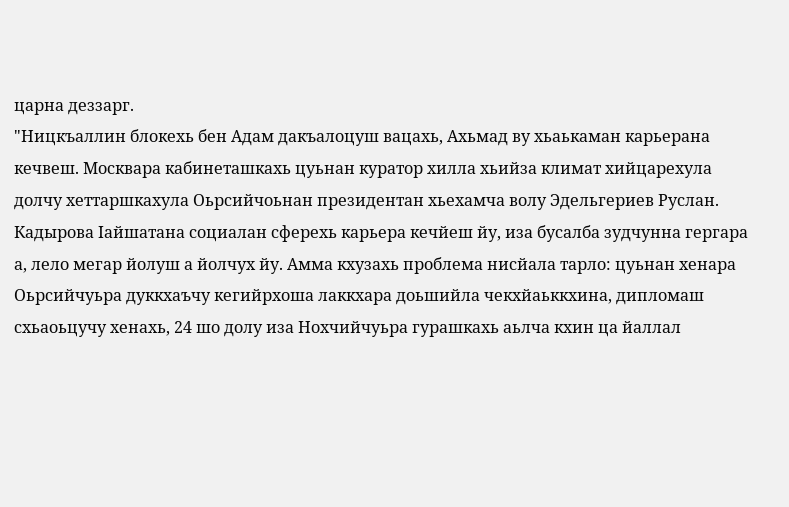царна деззарг.
"Ницкъаллин блокехь бен Адам дакъалоцуш вацахь, Ахьмад ву хьаькаман карьерана кечвеш. Москвара кабинеташкахь цуьнан куратор хилла хьийза климат хийцарехула долчу хеттаршкахула Оьрсийчоьнан президентан хьехамча волу Эдельгериев Руслан. Кадырова Iайшатана социалан сферехь карьера кечйеш йу, иза бусалба зудчунна гергара а, лело мегар йолуш а йолчух йу. Амма кхузахь проблема нисйала тарло: цуьнан хенара Оьрсийчуьра дуккхаъчу кегийрхоша лаккхара доьшийла чекхйаьккхина, дипломаш схьаоьцучу хенахь, 24 шо долу иза Нохчийчуьра гурашкахь аьлча кхин ца йаллал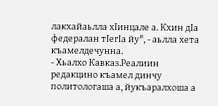лакхайаьлла хIинцале а. Кхин дIа федералан тIегIа йу", - аьлла хета къамелдечунна.
- Хьалхо Кавказ.Реалиин редакцино къамел динчу политологаша а, йукъаралхоша а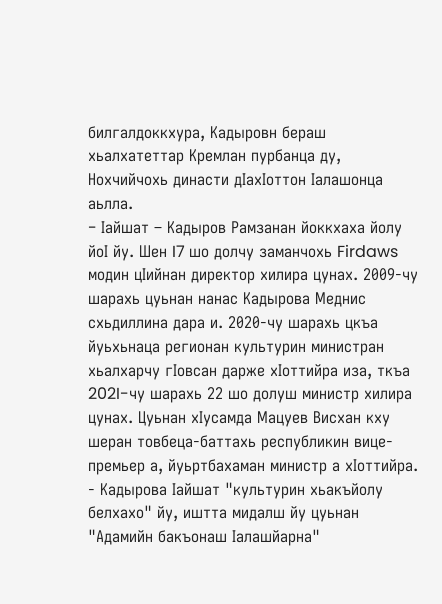билгалдоккхура, Кадыровн бераш хьалхатеттар Кремлан пурбанца ду, Нохчийчохь династи дIахIоттон Iалашонца аьлла.
- Iайшат – Кадыров Рамзанан йоккхаха йолу йоI йу. Шен I7 шо долчу заманчохь Firdaws модин цIийнан директор хилира цунах. 2009-чу шарахь цуьнан нанас Кадырова Меднис схьдиллина дара и. 2020-чу шарахь цкъа йуьхьнаца регионан культурин министран хьалхарчу гIовсан дарже хIоттийра иза, ткъа 202I-чу шарахь 22 шо долуш министр хилира цунах. Цуьнан хIусамда Мацуев Висхан кху шеран товбеца-баттахь республикин вице-премьер а, йуьртбахаман министр а хIоттийра.
- Кадырова Iайшат "культурин хьакъйолу белхахо" йу, иштта мидалш йу цуьнан "Адамийн бакъонаш Iалашйарна"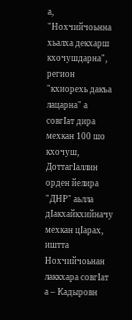а, "Нохчийчоьнна хьалха декхарш кхочушдарна", регион "кхиорехь дакъа лацарна" а совгIат дира мехкан 100 шо кхочуш, ДоттагIаллин орден йелира "ДНР" аьлла дIакхайкхийначу мехкан цIарах, иштта Нохчийчоьнан лаккхара совгIат а – Кадыровн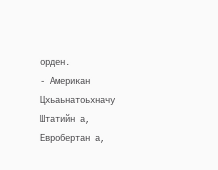орден.
- Американ Цхьаьнатоьхначу Штатийн а, Евробертан а,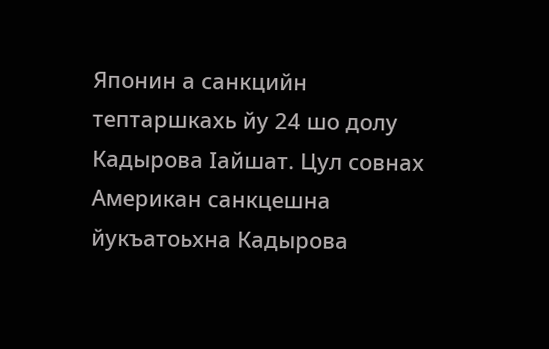Японин а санкцийн тептаршкахь йу 24 шо долу Кадырова Iайшат. Цул совнах Американ санкцешна йукъатоьхна Кадырова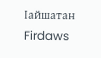Iайшатан Firdaws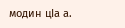модин цIа а.